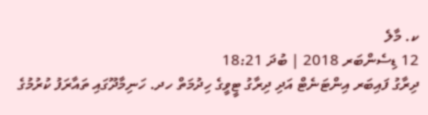ކ. މާލެ
12 ޑިސެންބަރ 2018 | ބުދަ 18:21
ދިރާގު ފައިބަރ އިންޓަނެޓް އަދި ދިރާގު ޓީވީގެ ހިދުމަތް ހދ. ހަނިމާދޫގައި ތައާރަފު ކުރުމުގެ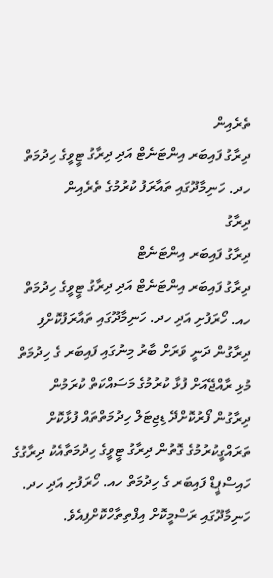ތެރެއިން
ދިރާގު ފައިބަރ އިންޓަނެޓް އަދި ދިރާގު ޓީވީގެ ހިދުމަތް ހދ. ހަނިމާދޫގައި ތައާރަފު ކުރުމުގެ ތެރެއިން
ދިރާގު
ދިރާގު ފައިބަރ އިންޓަނެޓް
ދިރާގު ފައިބަރ އިންޓަނެޓް އަދި ދިރާގު ޓީވީގެ ހިދުމަތް ހއ. ހޯރަފުށި އަދި ހދ. ހަނިމާދޫގައި ތައާރަފުކޮށްފި
ދިރާގުން ދަނީ ވަރަށް ބާރު މިނުގައި ފައިބަރ ގެ ހިދުމަތް މުޅި ރާއްޖޭއަށް ފުޅާ ކުރުމުގެ މަސައްކަތް ކުރަމުން
ދިރާގުން ފޯރުކޮށްދޭ ޑިޖިޓަލް ހިދުމަތްތައް ފުޅާކޮށް ތަރައްގީކުރުމުގެ ގޮތުން ދިރާގު ޓީވީގެ ހިދުމަތާއެކު ދިރާގުގެ ހައިސްޕީޑް ފައިބަރ ގެ ހިދުމަތް ހއ. ހޯރަފުށި އަދި ހދ. ހަނިމާދޫގައި ރަސްމީކޮށް އިފްތިތާހްކޮށްފިއެވެ.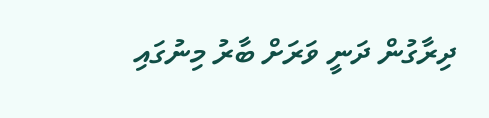ދިރާގުން ދަނީ ވަރަށް ބާރު މިނުގައި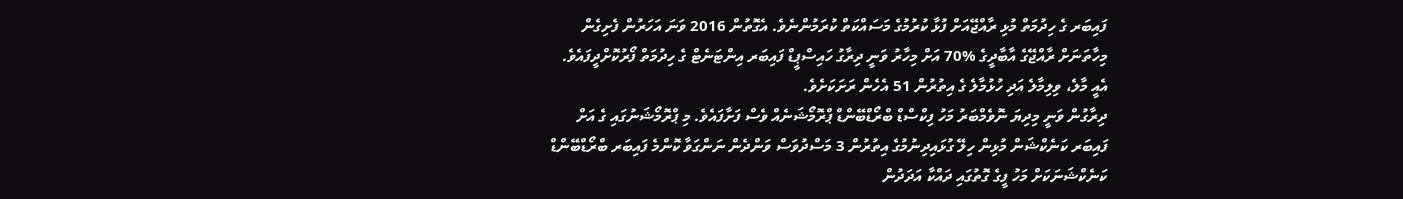ފައިބަރ ގެ ހިދުމަތް މުޅި ރާއްޖޭއަށް ފުޅާ ކުރުމުގެ މަސައްކަތް ކުރަމުންނެވެ. އެގޮތުން 2016 ވަނަ އަހަރުން ފެށިގެން މިހާތަނަށް ރާއްޖޭގެ އާބާދީގެ %70 އަށް މިހާރު ވަނީ ދިރާގު ހައިސްޕީޑް ފައިބަރ އިންޓަނެޓް ގެ ހިދުމަތް ފޯރުކޮށްދީފައެވެ. އެއީ މާލެ، ވިލިމާލެ އަދި ހުޅުމާލެ ގެ އިތުރުން 51 އެހެން ރަށަކަށެވެ.
ދިރާގުން ވަނީ މިދިޔަ ނޮވެމްބަރު މަހު ފިކްސްޑް ބްރޯޑްބޭންޑް ޕްރޮމޯޝަނެއް ވެސް ފަށާފައެވެ. މި ޕްރޮމޯޝަނުގައި ގެ އަށް ފައިބަރ ކަނެކްޝަން މުޅިން ހިލޭ ގުޅައިދިނުމުގެ އިތުރުން 3 މަސްދުވަސް ވަންދެން ނަންގަވާ ކޮންމެ ފައިބަރ ބްރޯޑްބޭންޑް ކަނެކްޝަނަކަށް މަހު ފީގެ ގޮތުގައި ދައްކާ އަދަދުން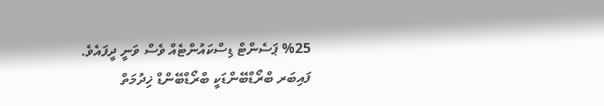%25 ޕަސެންޓް ޑިސްކައުންޓެއް ވެސް ވަނީ ދީފައެވެ.
ފައިބަރ ބްރޯޑްބޭންޑަކީ ބްރޯޑްބޭންޑް ޚިދުމަތް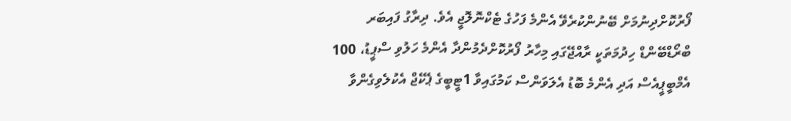ފޯރުކޮށްދިނުމަށް ބޭނުންކުރެވޭ އެންމެ ފަހުގެ ޓެކްނޮލޮޖީ އެވެ. ދިރާގު ފައިބަރ ބްރޯޑްބޭންޑް ހިދުމަތަކީ ރާއްޖޭގައި މިހާރު ފޯރުކޮށްދެމުންދާ އެންމެ ހަލުވި ސްޕީޑު، 100 އެމްބީޕީއެސް އަދި އެންމެ ބޮޑު އެލަވަންސް ކަމުގައިވާ 1ޓީބީގެ ޕެކޭޖް އެކުލެވިގެންވާ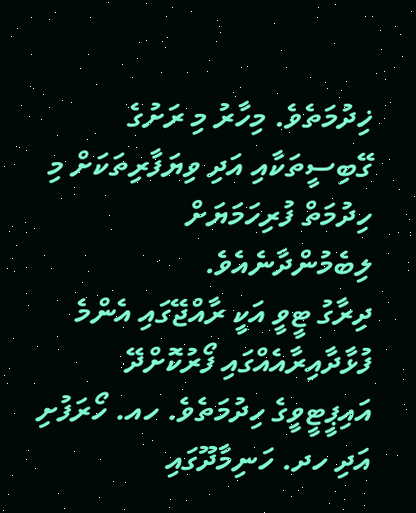ޚިދުމަތެވެ. މިހާރު މި ރަށުގެ ގޭބިސީތަކާއި އަދި ވިޔަފާރިތަކަށް މި ހިދުމަތް ފުރިހަމަޔަށް ލިބެމުންދާނެއެވެ.
ދިރާގު ޓީވީ އަކީ ރާއްޖޭގައި އެންމެ ފުޅާދާއިރާއެއްގައި ފޯރުކޮށްދޭ އައިޕީޓީވީގެ ހިދުމަތެވެ. ހއ. ހޯރަފުށި އަދި ހދ. ހަނިމާދޫގައި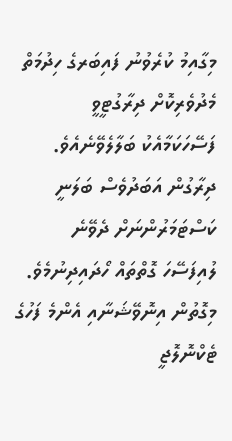މިގާއިމު ކުރެވުނު ފައިބަރގެ ހިދުމަތް މެދުވެރިކޮށް ދިރާގުޓީވީ ފަސޭހަކަމާއެކު ބަލާލެވޭނެއެވެ.
ދިރާގުން އަބަދުވެސް ބަލަނީ ކަސްޓަމަރުންނަށް ދެވޭނެ ލުއިފަސޭހަ ގޮތްތައް ހޯދައިދިނުމެވެ. މިގޮތުން އިނޮވޭޝަނާއި އެންމެ ފަހުގެ ޓެކްނޮލޮޖީ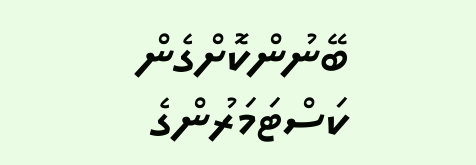ބޭނުންކޮށްގެން ކަސްޓަމަރުންގެ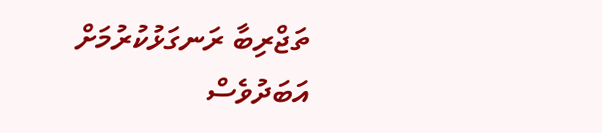ތަޖްރިބާ ރަނގަޅުކުރުމަށް އަބަދުވެސް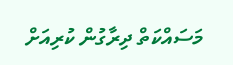މަސައްކަތް ދިރާގުން ކުރިއަށް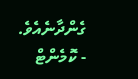ގެންދާނެއެވެ.
- ކޮމެންޓް